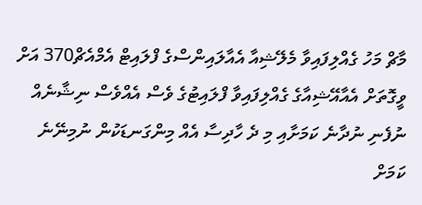މާޗް މަހު ގެއްލިފައިވާ މެލޭޝިއާ އެއާލައިންސްގެ ފްލައިޓް އެމްއެޗް370 އަށް ވީގޮތަށް އެއާއޭޝިއާގެ ގެއްލިފައިވާ ފްލައިޓުގެ ވެސް އެއްވެސް ނިޝާނެއް ނުފެނި ނުދާނެ ކަމަށާއި މި ދެ ހާދިސާ އެއް މިންގަނޑަކުން ނުމިނޭނެ ކަމަށް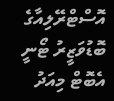އޮސްޓްރޭލިއާގެ ބޮޑުވަޒީރު ޓޯނީ އެބޮޓް މިއަދު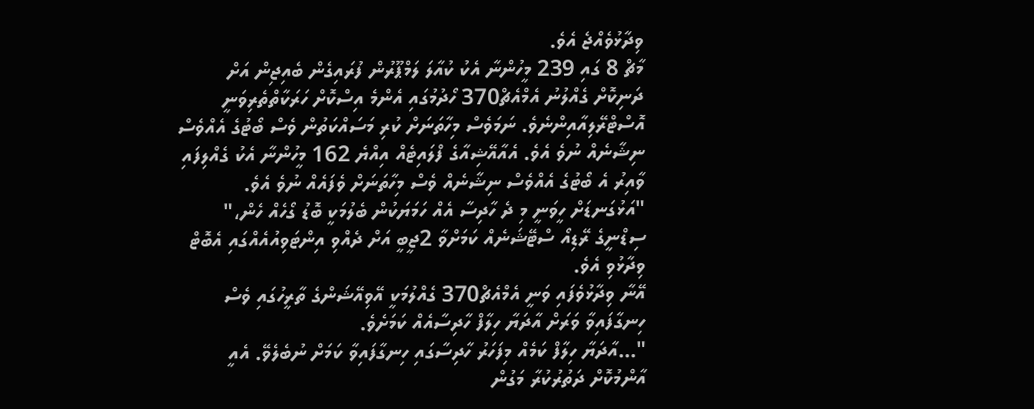ވިދާޅުވެއްޖެ އެވެ.
މާޗް 8 ގައި 239 މީހުންނާ އެކު ކުއާލަ ލަމްޕޫރުން ފުރައިގެން ބެއިޖިން އަށް ދަނިކޮށް ގެއްލުނު އެމްއެޗް370 ހޯދުމުގައި އެންމެ އިސްކޮށް ހަރަކާތްތެރިވަނީ އޮސްޓްރޭލިއާއިންނެވެ. ނަމަވެސް މިހާތަނަށް ކުރި މަސައްކަތުން ވެސް ބޯޓުގެ އެއްވެސް ނިޝާނެއް ނުވެ އެވެ. އެއާއޭޝިއާގެ ފްލައިޓެއް އިއްޔެ 162 މީހުންނާ އެކު ގެއްލިފައި ވާއިރު އެ ބޯޓުގެ އެއްވެސް ނިޝާނެއް ވެސް މިހާތަނަށް ވެފައެއް ނުވެ އެވެ.
"އަޅުގަނޑަށް ހީވަނީ މި ދެ ހާދިސާ އެއް ހަމަޔަކުން ބެލުމަކީ ބޮޑު ގޯހެއް ހެން،" ސިޑްނީގެ ރޭޑިއޯ ސްޓޭޝަނެއް ކަމަށްވާ 2ޖީބީ އަށް ދެއްވި އިންޓަވިއުއެއްގައި އެބޮޓް ވިދާޅުވި އެވެ.
އޭނާ ވިދާޅުވެފައި ވަނީ އެމްއެޗް370 ގެއްލުމަކީ އޭވިއޭޝަންގެ ތާރީހުގައި ވެސް ހިނގާފައިވާ ވަރަށް އާދަޔާ ހިލާފް ހާދިސާއެއް ކަމަށެވެ.
"...އާދަޔާ ހިލާފް ކަމެއް މިފަހަރު ހާދިސާގައި ހިނގާފައިވާ ކަމަށް ނުބެލެވޭ. އެއީ އާންމުކޮށް ދަތުރުކުރާ މަގުން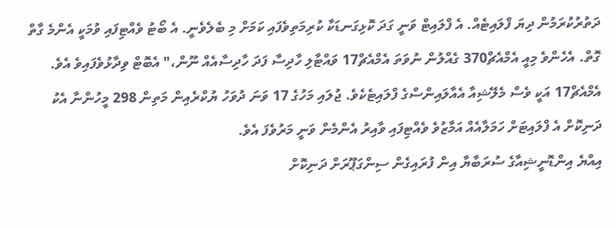ދަތުރުކުރަމުން ދިޔަ ފްލައިޓެއް. އެ ފްލައިޓް ވަނީ ގަދަ ކޮޅިގަނޑަކާ ކުރިމަތިވެފައި ކަމަށް މި ބެލެވެނީ. އެ ބޯޓު ވެއްޓިފައި ވުމަކީ އެންމެ ގާތް ގޮތް. އެހެންވެ މިއީ އެމްއެޗް370 ގެއްލުން ނުވަތަ އެމްއެޗް17 ވައްޓާލި ހާދިސާ ފަދަ ހާދިސާއެއް ނޫން،" އެބޮޓް ވިދާޅުވެފައިވެ އެވެ.
އެމްއެޗް17 އަކީ ވެސް މެލޭޝިއާ އެއާލައިންސްގެ ފްލައިޓެކެވެ. ޖުލައި މަހުގެ 17 ވަނަ ދުވަހު ޔުކްރެއިން މަތިން 298 މީހުންނާ އެކު ދަނިކޮށް އެ ފްލައިޓަށް ހަމަލާއެއް އަމާޒުވެ ވެއްޓިފައި ވާއިރު އެންމެން ވަނީ މަރުވެފަ އެވެ.
އިއްޔެ އިންޑޮނީޝިއާގެ ސުރަބާޔާ އިން ފުރައިގެން ސިންގަޕޫރަށް ދަނިކޮށް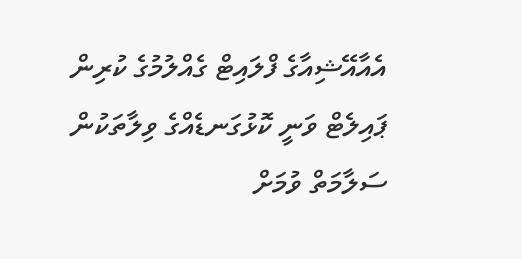އެއާއޭޝިއާގެ ފްލައިޓް ގެއްލުމުގެ ކުރިން ޕައިލެޓް ވަނީ ކޮޅުގަނޑެއްގެ ވިލާތަކުން ސަލާމަތް ވުމަށް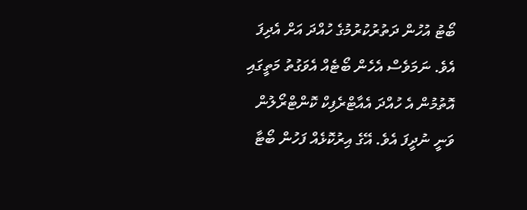ބޯޓު އުހުން ދަތުރުކުރުމުގެ ހުއްދަ އަށް އެދިފަ އެވެ. ނަމަވެސް އެހެން ބޯޓެއް އެވަގުތު މަތީގައި އޮތުމުން އެ ހުއްދަ އެއާޓްރެފިކް ކޮންޓްރޯލުން ވަނީ ނުދީފަ އެވެ. އޭގެ އިރުކޮޅެއް ފަހުން ބޯޓާ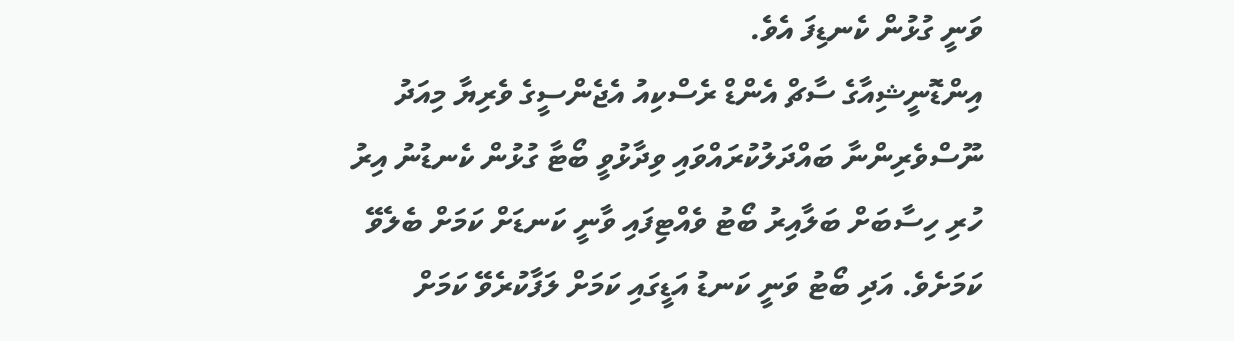ވަނީ ގުޅުން ކެނޑިފަ އެވެ.
އިންޑޮނީޝިއާގެ ސާޗް އެންޑް ރެސްކިއު އެޖެންސީގެ ވެރިޔާ މިއަދު ނޫސްވެރިންނާ ބައްދަލުކުރައްވައި ވިދާޅުވީ ބޯޓާ ގުޅުން ކެނޑުނު އިރު ހުރި ހިސާބަށް ބަލާއިރު ބޯޓު ވެއްޓިފައި ވާނީ ކަނޑަށް ކަމަށް ބެލެވޭ ކަމަށެވެ. އަދި ބޯޓު ވަނީ ކަނޑު އަޑީގައި ކަމަށް ލަފާކުރެވޭ ކަމަށް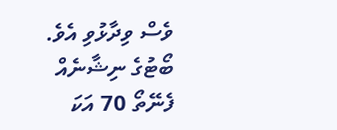ވެސް ވިދާޅުވި އެވެ. ބޯޓުގެ ނިޝާނެއް ފެނޭތޯ 70 އަކަ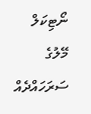ނޯޓިކަލް މޭލުގެ ސަރަހައްދެއް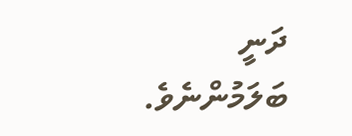ދަނީ ބަލަމުންނެވެ.